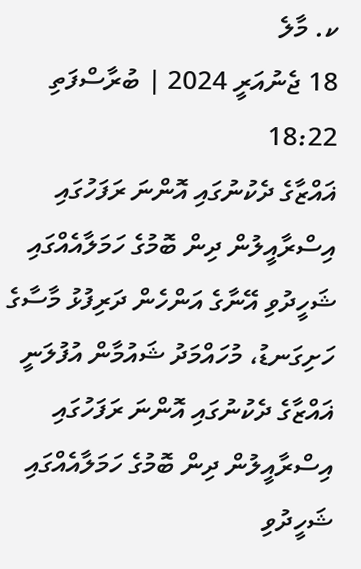ކ. މާލެ
18 ޖެނުއަރީ 2024 | ބުރާސްފަތި 18:22
ޣައްޒާގެ ދެކުނުގައި އޮންނަ ރަފަހުގައި އިސްރާއީލުން ދިން ބޮމުގެ ހަމަލާއެއްގައި ޝަހީދުވި އޭނާގެ އަންހެން ދަރިފުޅު މާސާގެ ހަށިގަނޑު، މުހައްމަދު ޝައުމާން އުފުލަނީ
ޣައްޒާގެ ދެކުނުގައި އޮންނަ ރަފަހުގައި އިސްރާއީލުން ދިން ބޮމުގެ ހަމަލާއެއްގައި ޝަހީދުވި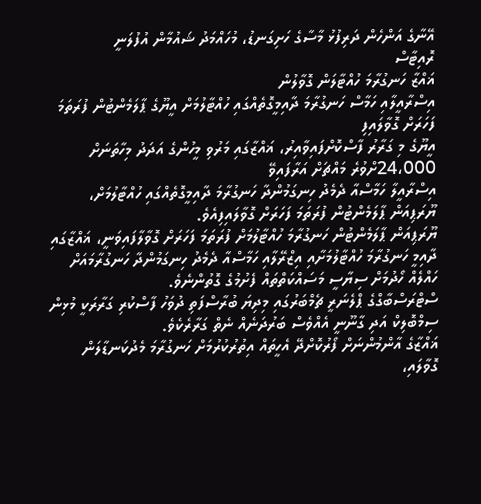އޭނާގެ އަންހެން ދަރިފުޅު މާސާގެ ހަށިގަނޑު، މުހައްމަދު ޝައުމާން އުފުލަނީ
ރޮއިޓާސް
ޣައްޒާ ހަނގުރާމަ ހުއްޓާލަން ގޮވާލުން
އިސްރާއީލާއި ހަމާސް ހަނގުރާމަ ދާއިމީގޮތެއްގައި ހުއްޓާލުމަށް އީޔޫގެ ޕާލަމެންޓުން ފުރަތަމަ ފަހަރަށް ގޮވާލައިފި
އީޔޫގެ މި ގަރާރު ފާސްކޮށްފައިވާއިރު، ޣައްޒާގައި މަރުވި މީހުންގެ އަދަދު މިހާތަނަށް 24،000ށްވުރެ މައްޗަށް އަރާފައިވޭ
އިސްރާއީލާ ހަމާސްއާ ދެމެދު ހިނގަމުންދާ ހަނގުރާމަ ދާއިމީގޮތެއްގައި ހުއްޓާލުމަށް، ޔޫރަޕިއަން ޕާލަމެންޓުން ފުރަތަމަ ފަހަރަށް ގޮވާލައިފިއެވެ.
ޔޫރަޕިއަން ޕާލަމެންޓުން ހަނގުރާމަ ހުއްޓާލުމަށް ފުރަތަމަ ފަހަރަށް ގޮވާލާފައިވަނީ، ޣައްޒާގައި ދާއިމީ ހަނގުރާމަ ހުއްޓާލުމަށާއި އިޒްރޭލާއި ހަމާސްއާ ދެމެދު ހިނގަމުންދާ ހަނގުރާމައަށް ހައްލެއް ހޯދުމަށް ސިޔާސީ މަސައްކަތްތައް ފެށުމުގެ ގޮތުންނެވެ.
ސްޓްރަސްބާގްގެ ޕްލެނަރީ ޗެމްބަރުގައި މިދިޔަ ބުރާސްފަތި ދުވަހު ފާސްކުރި ގަރާރަކީ މުޅިން ސިމްބޮލިކް އަދި ގާނޫނީ އެއްވެސް ބަރުދަނެއް ނެތް ގަރާރެކެވެ.
ޣައްޒާގެ އާންމުންނަށް ފޯރުކޮށްދޭ އެހީތައް އިތުރުކުރުމަށް ހަނގުރާމަ މެދުކަނޑާލަން ގޮވާލައި،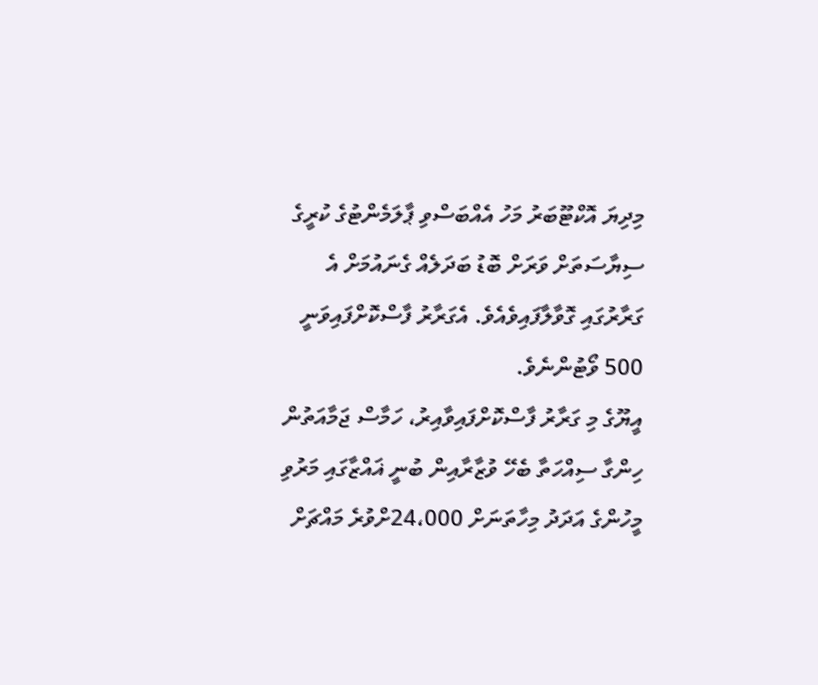މިދިޔަ އޮކްޓޫބަރު މަހު އެއްބަސްވި ޕާލަމެންޓުގެ ކުރީގެ ސިޔާސަތަށް ވަރަށް ބޮޑު ބަދަލެއް ގެނައުމަށް އެ ގަރާރުގައި ގޮވާލާފައިވެއެވެ. އެގަރާރު ފާސްކޮށްފައިވަނީ 500 ވޯޓުންނެވެ.
އީޔޫގެ މި ގަރާރު ފާސްކޮށްފައިވާއިރު، ހަމާސް ޖަމާއަތުން ހިންގާ ސިއްހަތާ ބެހޭ ވުޒާރާއިން ބުނީ ޣައްޒާގައި މަރުވި މީހުންގެ އަދަދު މިހާތަނަށް 24،000ށްވުރެ މައްޗަށް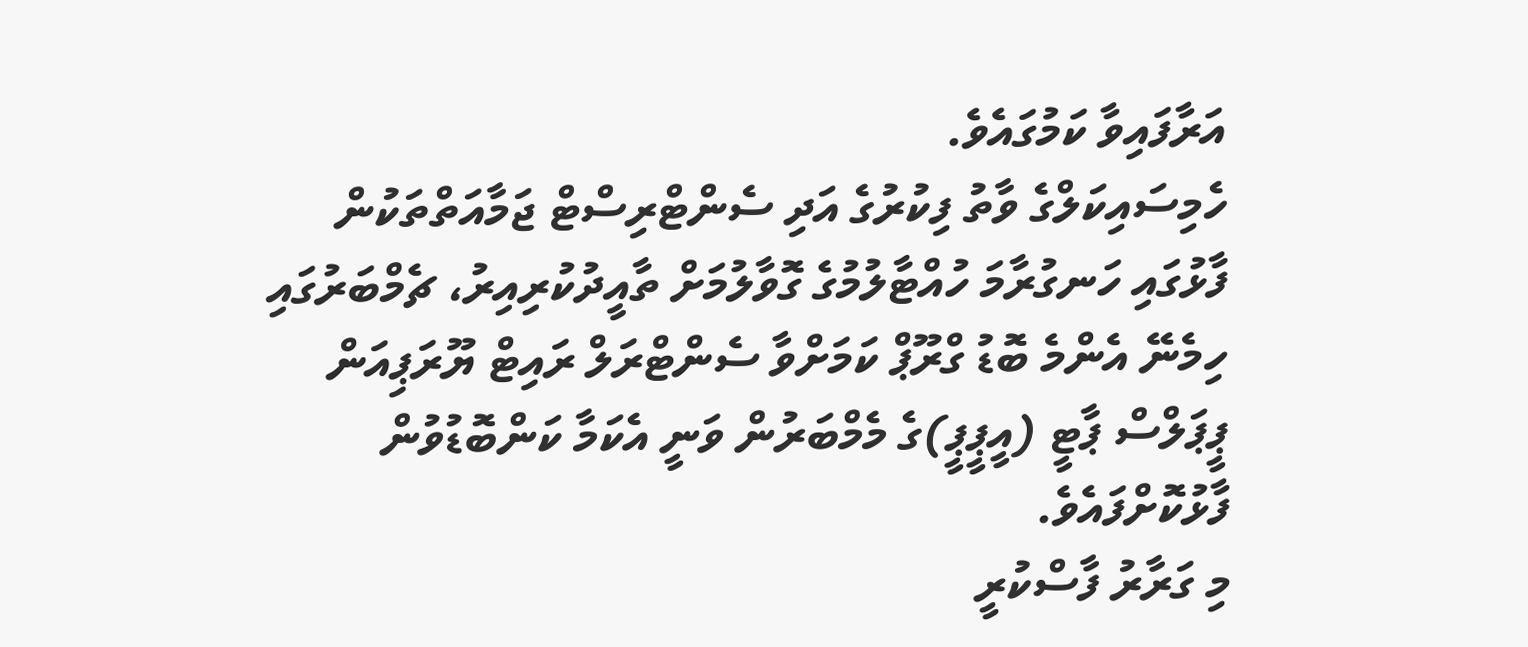އަރާފައިވާ ކަމުގައެވެ.
ހެމިސައިކަލްގެ ވާތު ފިކުރުގެ އަދި ސެންޓްރިސްޓް ޖަމާއަތްތަކުން ފާޅުގައި ހަނގުރާމަ ހުއްޓާލުމުގެ ގޮވާލުމަށް ތާއީދުކުރިއިރު، ޗެމްބަރުގައި ހިމެނޭ އެންމެ ބޮޑު ގްރޫޕް ކަމަށްވާ ސެންޓްރަލް ރައިޓް ޔޫރަޕިއަން ޕީޕަލްސް ޕާޓީ (އީޕީޕީ)ގެ މެމްބަރުން ވަނީ އެކަމާ ކަންބޮޑުވުން ފާޅުކޮށްފައެވެ.
މި ގަރާރު ފާސްކުރީ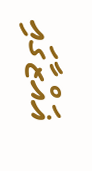ޣައްޒާގައި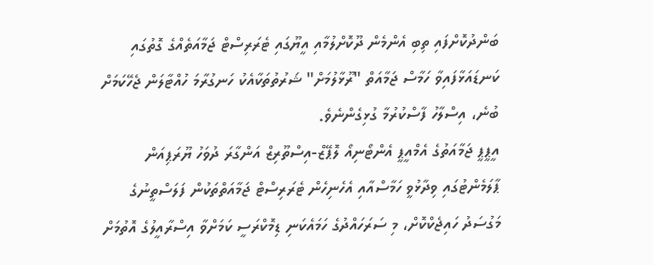ބަންދުކޮށްފައި ތިބި އެންމެން ދޫކޮށްލުމާއި އީޔޫގައި ޓެރަރިސްޓް ޖަމާއަތެއްގެ ގޮތުގައި ކަނޑައަޅާފައިވާ ހަމާސް ޖަމާއަތް "ރޫޅާލުމަށް" ޝަރުތުތަކާއެކު ހަނގުރާމަ ހުއްޓާލަން ޖެހޭކަމަށް ބުނެ، އިސްލާހު ފާސްކުރުމާ ގުޅިގެންނެވެ.
އީޕީޕީ ޖަމާއަތުގެ އެމްއީޕީ އެންޓޯނިއޯ ލޮޕޭޒް-އިސްތޫރިޒް އަންގާރަ ދުވަހު ޔޫރަޕިއަން ޕާލަމެންޓުގައި ވިދާޅުވީ ހަމާސްއާއި އެހެނިހެން ޓެރަރިސްޓް ޖަމާއަތްތަކުން ފަލަސްތީނުގެ މަގުސަދު ހައިޖެކްކޮށް، މި ސަރަހައްދުގެ ހަމައެކަނި ޑިމޮކްރަސީ ކަމަށްވާ އިސްރާއީލުގެ އޮތުމަށް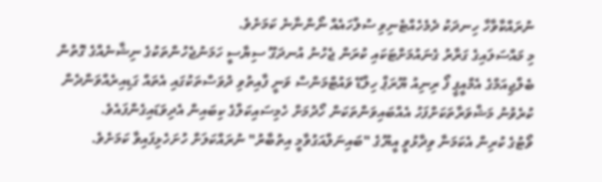ނުރައްކާވާހާ ހިނދަކު ދެމެހެއްޓެނިވި ސުލްހައެއް ނޯންނާނެ ކަމަށެވެ.
މި މައްސަލައިގެ ގަރާރު ގެނައުމަށްޓަކައި ކުރަން ޖެހުނު އުނދަގޫ ސިޔާސީ ހަމަނުޖެހުންތަކުގެ ނިޝާނެއްގެ ގޮތުން ބެލްޖިއަމްގެ އެމްއީޕީ ފޯ ރިނިއު ޔޫރަޕް ހިލްޑޭ ވައުޓްމަންސް ވަނީ ފާއިތުވި ދުވަސްތަކުގައި އެތައް ގަޑިއިރެއްވަންދެން ކުރެވުނު މަޝްވަރާތަކަށްފަހު އެއްބައިވަންތަކަން ހޯދުމަށް ހެމިސައިކަލްގެ ކިބައިން އެދިވަޑައިގެންފައެވެ.
ވޯޓުގެ ކުރިން އެކަމަނާ ވިދާޅުވީ އީޔޫގެ "ބައިނަލްއަގުވާމީ އިތުބާރު" ނުރައްކަލަށް ހުށަހެޅިފައިވާ ކަމަށެވެ.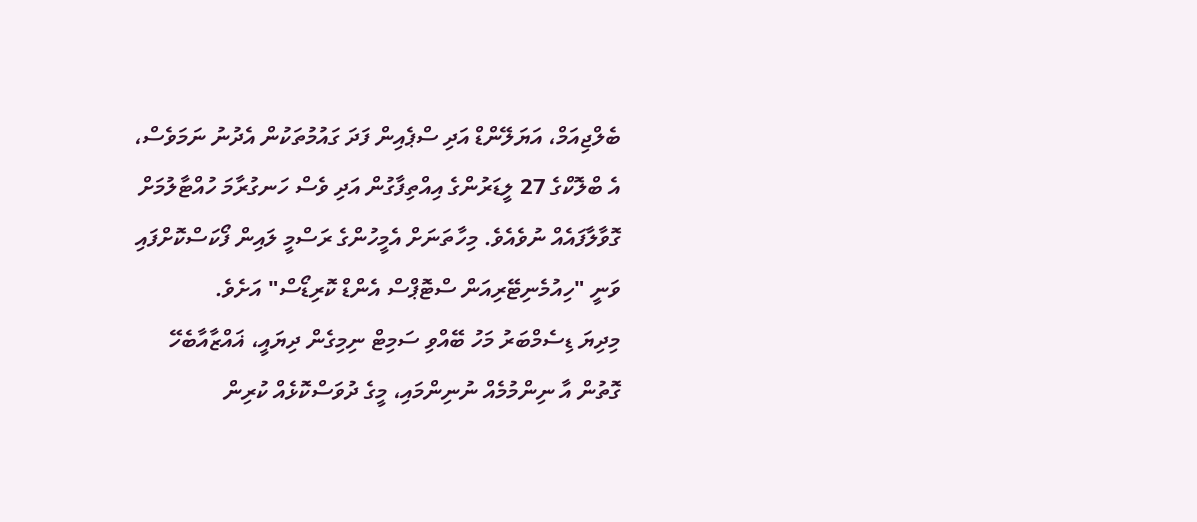ބެލްޖިއަމް، އަޔަލޭންޑް އަދި ސްޕެއިން ފަދަ ގައުމުތަކުން އެދުނު ނަމަވެސް، އެ ބްލޮކްގެ 27 ލީޑަރުންގެ އިއްތިފާގުން އަދި ވެސް ހަނގުރާމަ ހުއްޓާލުމަށް ގޮވާލާފައެއް ނުވެއެވެ. މިހާތަނަށް އެމީހުންގެ ރަސްމީ ލައިން ފޯކަސްކޮށްފައި ވަނީ "ހިއުމެނިޓޭރިއަން ސްޓޮޕްސް އެންޑް ކޮރިޑޯސް" އަށެވެ.
މިދިޔަ ޑިސެމްބަރު މަހު ބޭއްވި ސަމިޓް ނިމިގެން ދިޔައީ، ޣައްޒާއާބެހޭ ގޮތުން އާ ނިންމުމެއް ނުނިންމައި، މީގެ ދުވަސްކޮޅެއް ކުރިން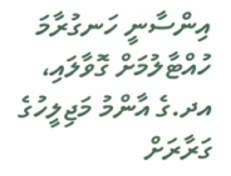އިންސާނީ ހަނގުރާމަ ހުއްޓާލުމަށް ގޮވާލައި، އދ.ގެ އާންމު މަޖިލީހުގެ ގަރާރަށް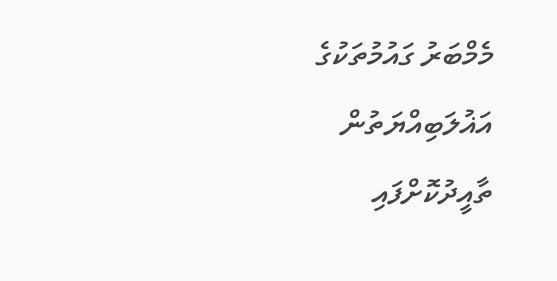މެމްބަރު ގައުމުތަކުގެ އަޣުލަބިއްޔަތުން ތާއީދުކޮށްފައި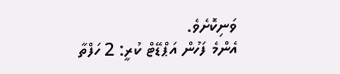ވަނިކޮށެވެ.
އެންމެ ފަހުން އަޕްޑޭޓް ކުރީ: 2 ހަފްތާ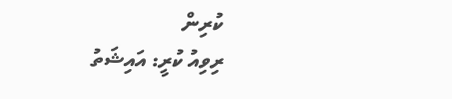ކުރިން
ރިވިއު ކުރީ: އައިޝަތު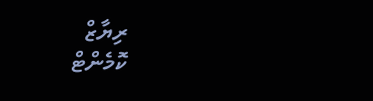ރިޔާޒް
ކޮމެންޓް